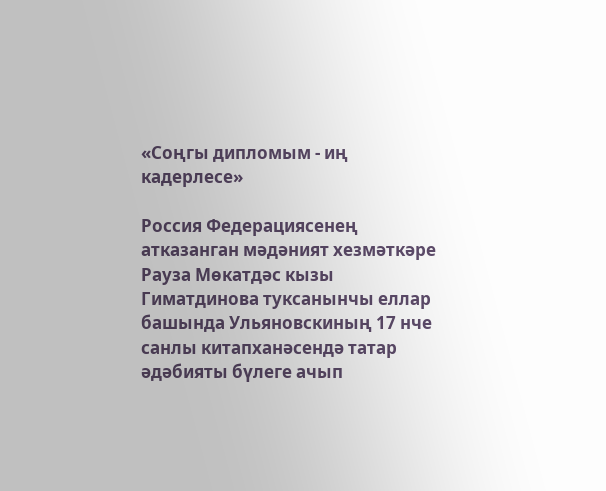«Соңгы дипломым - иң кадерлесе»

Россия Федерациясенең атказанган мәдәният хезмәткәре Рауза Мөкатдәс кызы Гиматдинова туксанынчы еллар башында Ульяновскиның 17 нче санлы китапханәсендә татар әдәбияты бүлеге ачып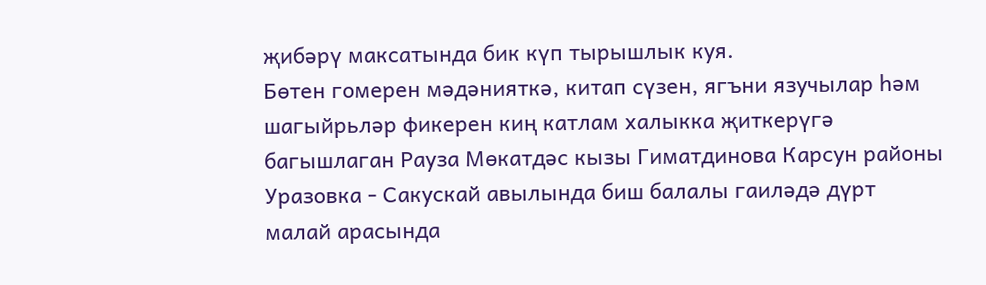җибәрү максатында бик күп тырышлык куя.
Бөтен гомерен мәдәнияткә, китап сүзен, ягъни язучылар hәм шагыйрьләр фикерен киң катлам халыкка җиткерүгә багышлаган Рауза Мөкатдәс кызы Гиматдинова Карсун районы Уразовка - Сакускай авылында биш балалы гаиләдә дүрт малай арасында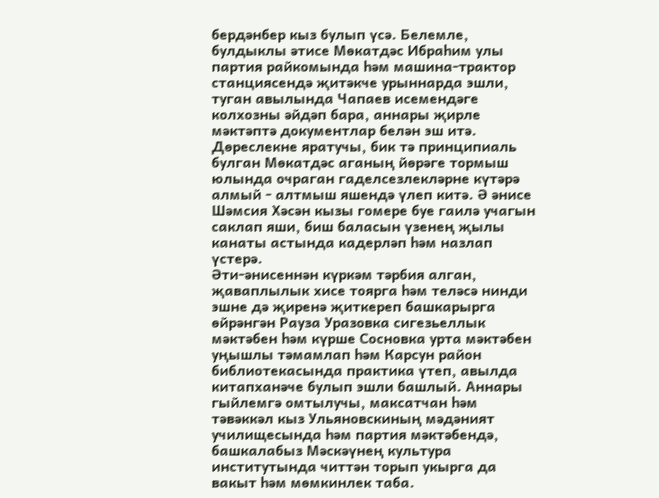бердәнбер кыз булып үсә. Белемле, булдыклы әтисе Мөкатдәс Ибраhим улы партия райкомында hәм машина-трактор станциясендә җитәкче урыннарда эшли, туган авылында Чапаев исемендәге колхозны әйдәп бара, аннары җирле мәктәптә документлар белән эш итә. Дөреслекне яратучы, бик тә принципиаль булган Мөкатдәс аганың йөрәге тормыш юлында очраган гаделсезлекләрне күтәрә алмый - алтмыш яшендә үлеп китә. Ә әнисе Шәмсия Хәсән кызы гомере буе гаилә учагын саклап яши, биш баласын үзенең җылы канаты астында кадерләп hәм назлап үстерә.
Әти-әнисеннән күркәм тәрбия алган, җаваплылык хисе тоярга hәм теләсә нинди эшне дә җиренә җиткереп башкарырга өйрәнгән Рауза Уразовка сигезьеллык мәктәбен hәм күрше Сосновка урта мәктәбен уңышлы тәмамлап hәм Карсун район библиотекасында практика үтеп, авылда китапханәче булып эшли башлый. Аннары гыйлемгә омтылучы, максатчан hәм тәвәккәл кыз Ульяновскиның мәдәният училищесында hәм партия мәктәбендә, башкалабыз Мәскәүнең культура институтында читтән торып укырга да вакыт hәм мөмкинлек таба.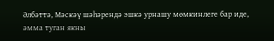Әлбәттә, Мәскәү шәhәрендә эшкә урнашу мөмкинлеге бар иде, әмма туган якны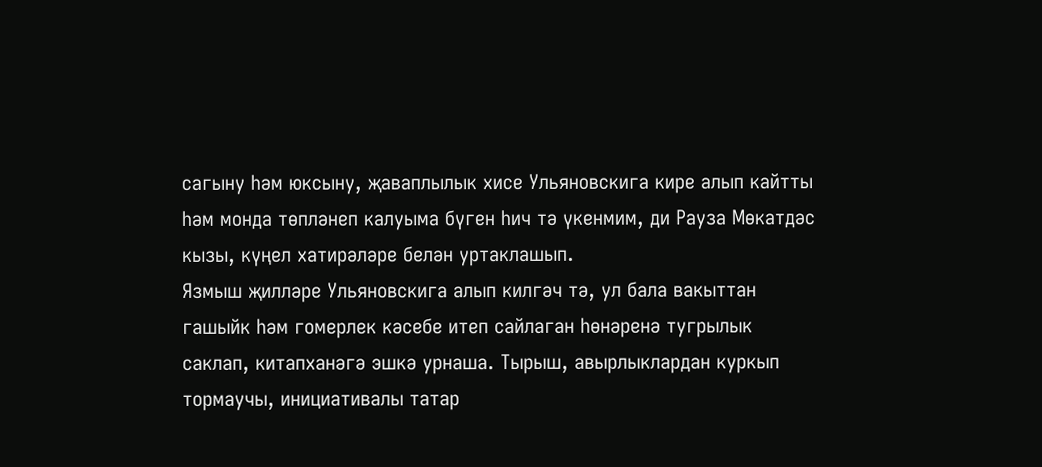сагыну hәм юксыну, җаваплылык хисе Ульяновскига кире алып кайтты hәм монда төпләнеп калуыма бүген hич тә үкенмим, ди Рауза Мөкатдәс кызы, күңел хатирәләре белән уртаклашып.
Язмыш җилләре Ульяновскига алып килгәч тә, ул бала вакыттан гашыйк hәм гомерлек кәсебе итеп сайлаган hөнәренә тугрылык саклап, китапханәгә эшкә урнаша. Тырыш, авырлыклардан куркып тормаучы, инициативалы татар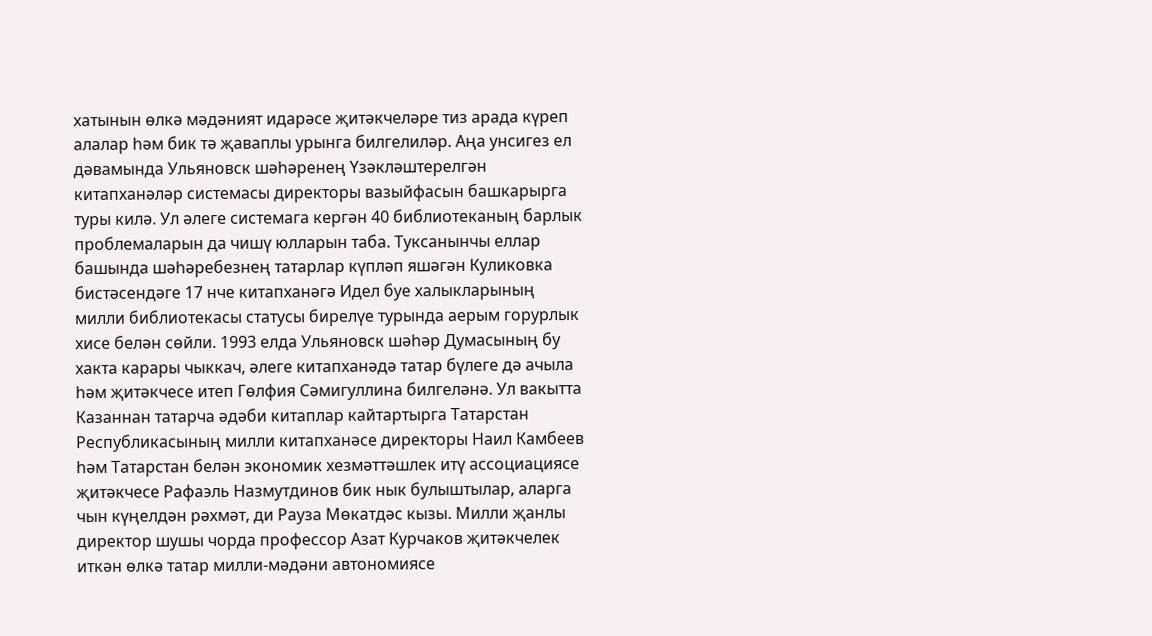хатынын өлкә мәдәният идарәсе җитәкчеләре тиз арада күреп алалар hәм бик тә җаваплы урынга билгелиләр. Аңа унсигез ел дәвамында Ульяновск шәhәренең Yзәкләштерелгән китапханәләр системасы директоры вазыйфасын башкарырга туры килә. Ул әлеге системага кергән 40 библиотеканың барлык проблемаларын да чишү юлларын таба. Туксанынчы еллар башында шәhәребезнең татарлар күпләп яшәгән Куликовка бистәсендәге 17 нче китапханәгә Идел буе халыкларының милли библиотекасы статусы бирелүе турында аерым горурлык хисе белән сөйли. 1993 елда Ульяновск шәhәр Думасының бу хакта карары чыккач, әлеге китапханәдә татар бүлеге дә ачыла hәм җитәкчесе итеп Гөлфия Сәмигуллина билгеләнә. Ул вакытта Казаннан татарча әдәби китаплар кайтартырга Татарстан Республикасының милли китапханәсе директоры Наил Камбеев һәм Татарстан белән экономик хезмәттәшлек итү ассоциациясе җитәкчесе Рафаэль Назмутдинов бик нык булыштылар, аларга чын күңелдән рәхмәт, ди Рауза Мөкатдәс кызы. Милли җанлы директор шушы чорда профессор Азат Курчаков җитәкчелек иткән өлкә татар милли-мәдәни автономиясе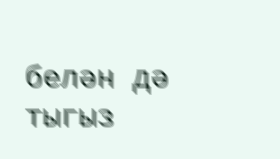белән дә тыгыз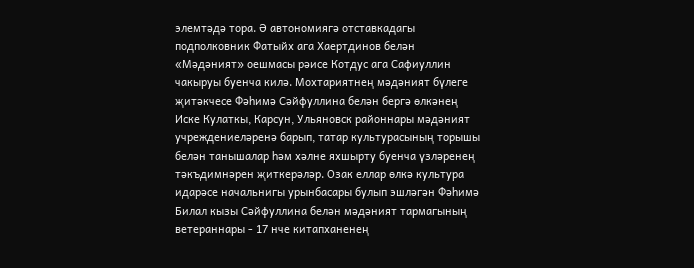элемтәдә тора. Ә автономиягә отставкадагы подполковник Фатыйх ага Хаертдинов белән «Мәдәният» оешмасы рәисе Котдус ага Сафиуллин чакыруы буенча килә. Мохтариятнең мәдәният бүлеге җитәкчесе Фәhимә Cәйфуллина белән бергә өлкәнең Иске Кулаткы, Карсун, Ульяновск районнары мәдәният учреждениеләренә барып, татар культурасының торышы белән танышалар hәм хәлне яхшырту буенча үзләренең тәкъдимнәрен җиткерәләр. Озак еллар өлкә культура идарәсе начальнигы урынбасары булып эшләгән Фәhимә Билал кызы Сәйфуллина белән мәдәният тармагының ветераннары - 17 нче китапханeнең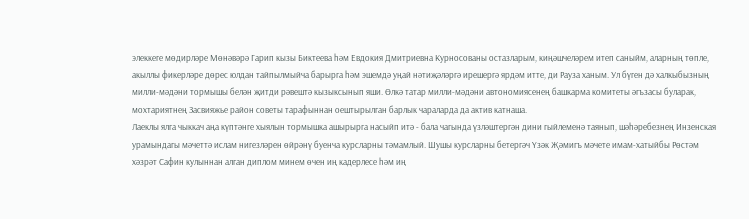элеккеге мөдирләре Мөнәвәрә Гарип кызы Биктеева hәм Евдокия Дмитриевна Курносованы остазларым, киңәшчеләрем итеп саныйм, аларның төпле, акыллы фикерләре дөрес юлдан тайпылмыйча барырга hәм эшемдә уңай нәтиҗәләргә ирешергә ярдәм итте, ди Рауза ханым. Ул бүген дә халкыбызның милли-мәдәни тормышы белән җитди рәвештә кызыксынып яши. Өлкә татар милли-мәдәни автономиясенең башкарма комитеты әгъзасы буларак, мохтариятнең Засвияжье район советы тарафыннан оештырылган барлык чараларда да актив катнаша.
Лаеклы ялга чыккач аңа күптәнге хыялын тормышка ашырырга насыйп итә - бала чагында үзләштергән дини гыйлеменә таянып, шәhәребезнең Инзенская урамындагы мәчеттә ислам нигезләрен өйрәнү буенча курсларны тәмамлый. Шушы курсларны бетергәч Yзәк Җәмигъ мәчете имам-хатыйбы Рөстәм хәзрәт Сафин кулыннан алган диплом минем өчен иң кадерлесе hәм иң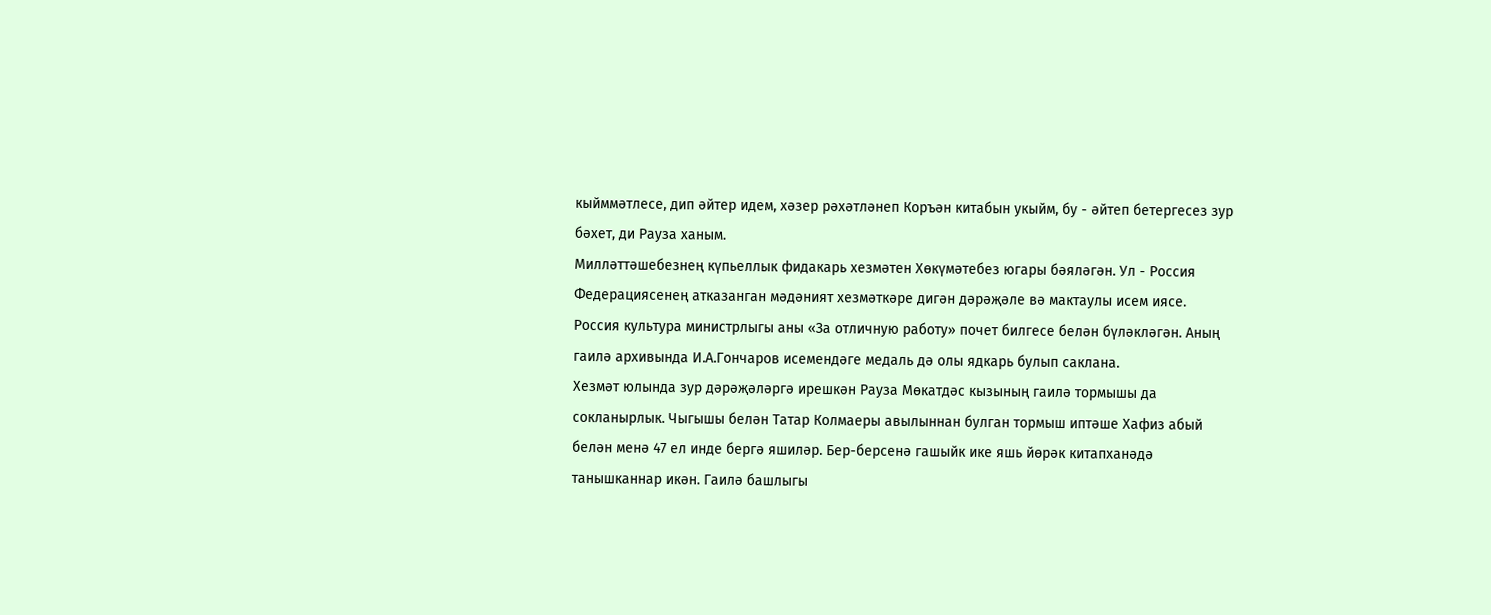кыйммәтлесе, дип әйтер идем, хәзер рәхәтләнеп Коръән китабын укыйм, бу - әйтеп бетергесез зур бәхет, ди Рауза ханым.
Милләттәшебезнең күпьеллык фидакарь хезмәтен Хөкүмәтебез югары бәяләгән. Ул - Россия Федерациясенең атказанган мәдәният хезмәткәре дигән дәрәҗәле вә мактаулы исем иясе. Россия культура министрлыгы аны «За отличную работу» почет билгесе белән бүләкләгән. Аның гаилә архивында И.А.Гончаров исемендәге медаль дә олы ядкарь булып саклана.
Хезмәт юлында зур дәрәҗәләргә ирешкән Рауза Мөкатдәс кызының гаилә тормышы да сокланырлык. Чыгышы белән Татар Колмаеры авылыннан булган тормыш иптәше Хафиз абый белән менә 47 ел инде бергә яшиләр. Бер-берсенә гашыйк ике яшь йөрәк китапханәдә танышканнар икән. Гаилә башлыгы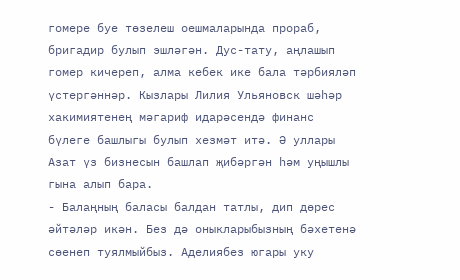гомере буе төзелеш оешмаларында прораб, бригадир булып эшләгән. Дус-тату, аңлашып гомер кичереп, алма кебек ике бала тәрбияләп үстергәннәр. Кызлары Лилия Ульяновск шәhәр хакимиятенең мәгариф идарәсендә финанс бүлеге башлыгы булып хезмәт итә. Ә уллары Азат үз бизнесын башлап җибәргән hәм уңышлы гына алып бара.
- Балаңның баласы балдан татлы, дип дөрес әйтәләр икән. Без дә оныкларыбызның бәхетенә сөенеп туялмыйбыз. Аделиябез югары уку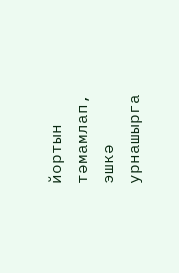йортын тәмамлап, эшкә урнашырга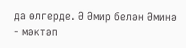да өлгерде. Ә Әмир белән Әминә - мәктәп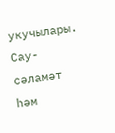укучылары. Сау-сәламәт hәм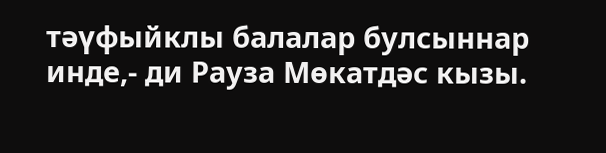тәүфыйклы балалар булсыннар инде,- ди Рауза Мөкатдәс кызы.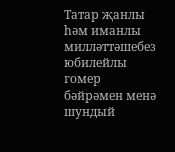Татар җанлы hәм иманлы милләттәшебез юбилейлы гомер бәйрәмен менә шундый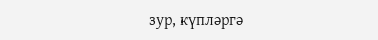зур, күпләргә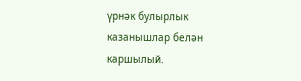үрнәк булырлык казанышлар белән каршылый.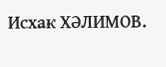Исхак ХӘЛИМОВ.